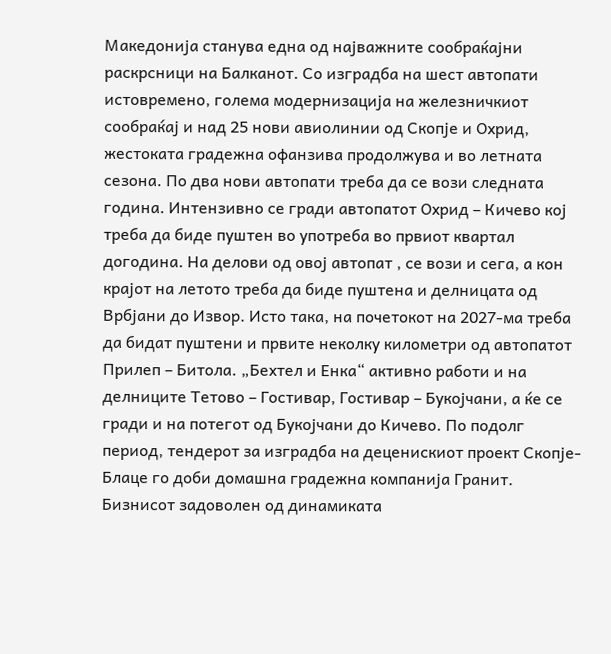Македонија станува една од најважните сообраќајни раскрсници на Балканот. Со изградба на шест автопати истовремено, голема модернизација на железничкиот сообраќај и над 25 нови авиолинии од Скопје и Охрид, жестоката градежна офанзива продолжува и во летната сезона. По два нови автопати треба да се вози следната година. Интензивно се гради автопатот Охрид – Кичево кој треба да биде пуштен во употреба во првиот квартал догодина. На делови од овој автопат , се вози и сега, а кон крајот на летото треба да биде пуштена и делницата од Врбјани до Извор. Исто така, на почетокот на 2027-ма треба да бидат пуштени и првите неколку километри од автопатот Прилеп – Битола. „Бехтел и Енка“ активно работи и на делниците Тетово – Гостивар, Гостивар – Букојчани, а ќе се гради и на потегот од Букојчани до Кичево. По подолг период, тендерот за изградба на деценискиот проект Скопје-Блаце го доби домашна градежна компанија Гранит. Бизнисот задоволен од динамиката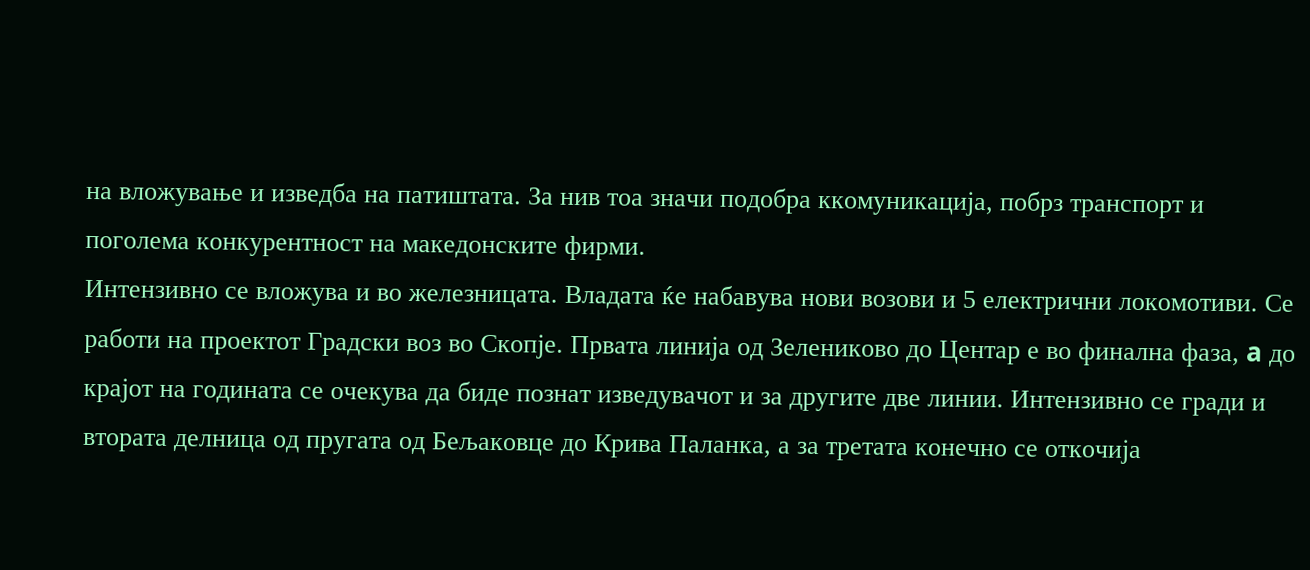на вложување и изведба на патиштата. За нив тоа значи подобра ккомуникација, побрз транспорт и поголема конкурентност на македонските фирми.
Интензивно се вложува и во железницата. Владата ќе набавува нови возови и 5 електрични локомотиви. Се работи на проектот Градски воз во Скопје. Првата линија од Зелениково до Центар е во финална фаза, a до крајот на годината се очекува да биде познат изведувачот и за другите две линии. Интензивно се гради и втората делница од пругата од Бељаковце до Крива Паланка, а за третата конечно се откочија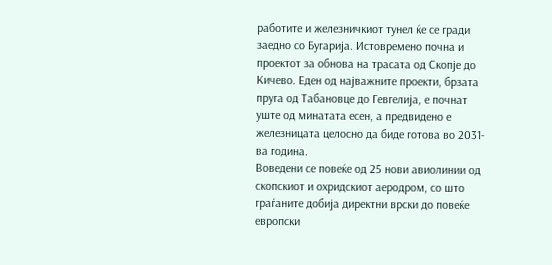работите и железничкиот тунел ќе се гради заедно со Бугарија. Истовремено почна и проектот за обнова на трасата од Скопје до Кичево. Еден од најважните проекти, брзата пруга од Табановце до Гевгелија, е почнат уште од минатата есен, а предвидено е железницата целосно да биде готова во 2031-ва година.
Воведени се повеќе од 25 нови авиолинии од скопскиот и охридскиот аеродром, со што граѓаните добија директни врски до повеќе европски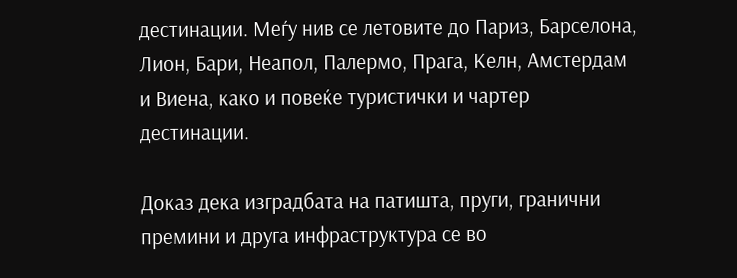дестинации. Меѓу нив се летовите до Париз, Барселона, Лион, Бари, Неапол, Палермо, Прага, Келн, Амстердам и Виена, како и повеќе туристички и чартер дестинации.

Доказ дека изградбата на патишта, пруги, гранични премини и друга инфраструктура се во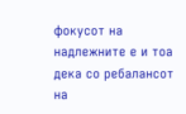фокусот на надлежните е и тоа дека со ребалансот на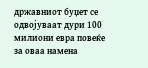државниот буџет се одвојуваат дури 100 милиони евра повеќе за оваа намена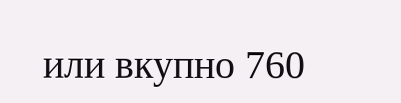или вкупно 760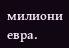милиони евра.